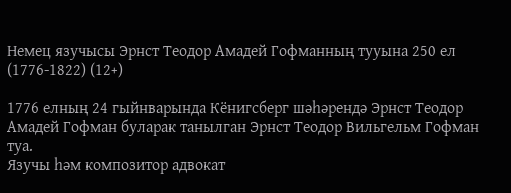Немец язучысы Эрнст Теодор Амадей Гофманның тууына 250 ел (1776-1822) (12+)

1776 елның 24 гыйнварында Кёнигсберг шәһәрендә Эрнст Теодор Амадей Гофман буларак танылган Эрнст Теодор Вильгельм Гофман туа.
Язучы һәм композитор адвокат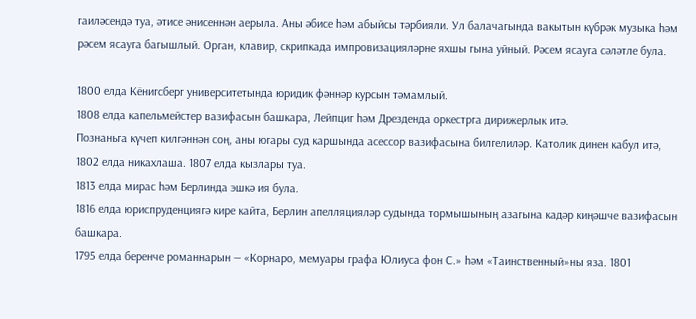гаиләсендә туа, әтисе әнисеннән аерыла. Аны әбисе һәм абыйсы тәрбияли. Ул балачагында вакытын күбрәк музыка һәм рәсем ясауга багышлый. Орган, клавир, скрипкада импровизацияләрне яхшы гына уйный. Рәсем ясауга сәләтле була.

1800 елда Кёнигсберг университетында юридик фәннәр курсын тәмамлый.
1808 елда капельмейстер вазифасын башкара, Лейпциг һәм Дрезденда оркестрга дирижерлык итә.
Познаньга күчеп килгәннән соң, аны югары суд каршында асессор вазифасына билгелиләр. Католик динен кабул итә, 1802 елда никахлаша. 1807 елда кызлары туа.
1813 елда мирас һәм Берлинда эшкә ия була.
1816 елда юриспруденциягә кире кайта, Берлин апелляцияләр судында тормышының азагына кадәр киңәшче вазифасын башкара.
1795 елда беренче романнарын — «Корнаро, мемуары графа Юлиуса фон С.» һәм «Таинственный»ны яза. 1801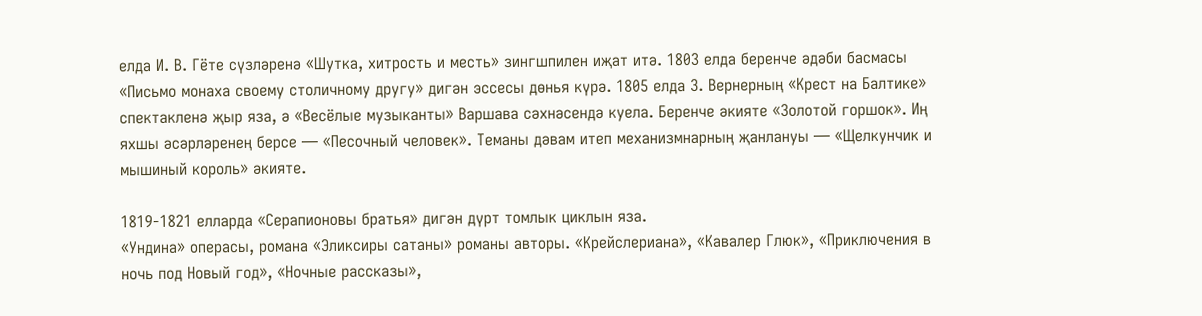елда И. В. Гёте сүзләренә «Шутка, хитрость и месть» зингшпилен иҗат итә. 1803 елда беренче әдәби басмасы «Письмо монаха своему столичному другу» дигән эссесы дөнья күрә. 1805 елда З. Вернерның «Крест на Балтике» спектакленә җыр яза, ә «Весёлые музыканты» Варшава сәхнәсендә куела. Беренче әкияте «Золотой горшок». Иң яхшы әсәрләренең берсе — «Песочный человек». Теманы дәвам итеп механизмнарның җанлануы — «Щелкунчик и мышиный король» әкияте.

1819-1821 елларда «Серапионовы братья» дигән дүрт томлык циклын яза.
«Ундина» операсы, романа «Эликсиры сатаны» романы авторы. «Крейслериана», «Кавалер Глюк», «Приключения в ночь под Новый год», «Ночные рассказы»,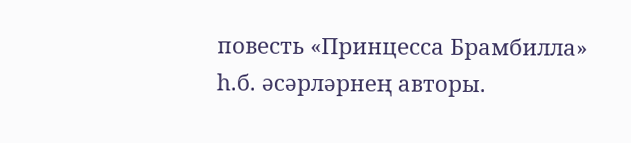повесть «Принцесса Брамбилла» һ.б. әсәрләрнең авторы.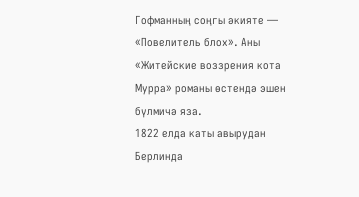Гофманның соңгы әкияте — «Повелитель блох». Аны «Житейские воззрения кота Мурра» романы өстендә эшен бүлмичә яза.
1822 елда каты авырудан Берлинда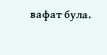вафат була.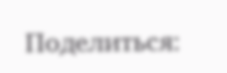Поделиться: